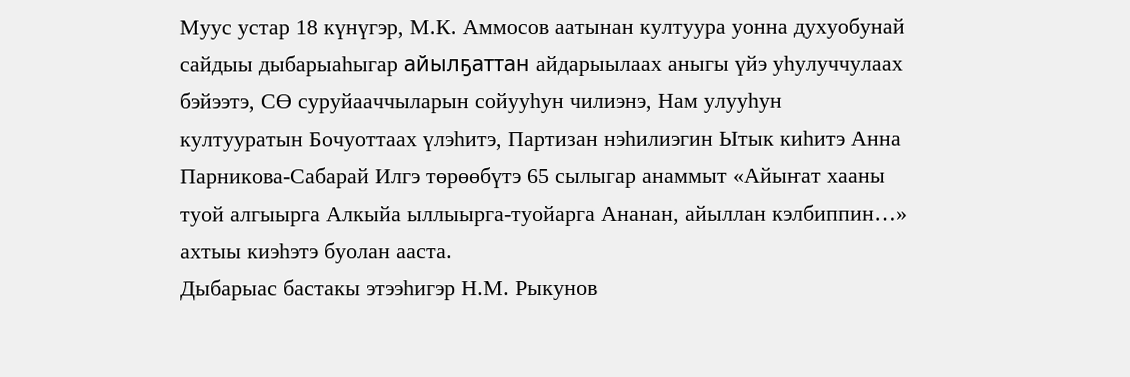Муус устар 18 күнүгэр, М.К. Аммосов аатынан култуура уонна духуобунай сайдыы дыбарыаһыгар айылҕаттан айдарыылаах аныгы үйэ уһулуччулаах бэйээтэ, СӨ суруйааччыларын сойууһун чилиэнэ, Нам улууһун култууратын Бочуоттаах үлэһитэ, Партизан нэһилиэгин Ытык киһитэ Анна Парникова-Сабарай Илгэ төрөөбүтэ 65 сылыгар анаммыт «Айыҥат хааны туой алгыырга Алкыйа ыллыырга-туойарга Ананан, айыллан кэлбиппин…» ахтыы киэһэтэ буолан ааста.
Дыбарыас бастакы этээһигэр Н.М. Рыкунов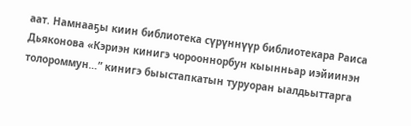аат. Намнааҕы киин библиотека сүрүннүүр библиотекара Раиса Дьяконова «Кэриэн кинигэ чорооннорбун кыынньар иэйиинэн толороммун…” кинигэ быыстапкатын туруоран ыалдьыттарга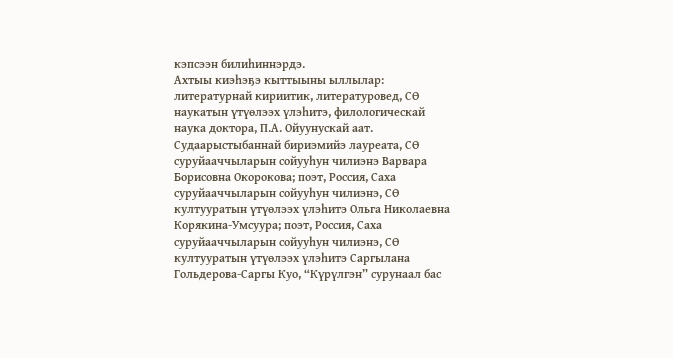кэпсээн билиһиннэрдэ.
Ахтыы киэһэҕэ кыттыыны ыллылар: литературнай кириитик, литературовед, СӨ наукатын үтүөлээх үлэһитэ, филологическай наука доктора, П.А. Ойуунускай аат. Судаарыстыбаннай бириэмийэ лауреата, СӨ суруйааччыларын сойууһун чилиэнэ Варвара Борисовна Окорокова; поэт, Россия, Саха суруйааччыларын сойууһун чилиэнэ, СӨ култууратын үтүөлээх үлэһитэ Ольга Николаевна Корякина-Умсуура; поэт, Россия, Саха суруйааччыларын сойууһун чилиэнэ, СӨ култууратын үтүөлээх үлэһитэ Саргылана Гольдерова-Саргы Куо, “Күрүлгэн” сурунаал бас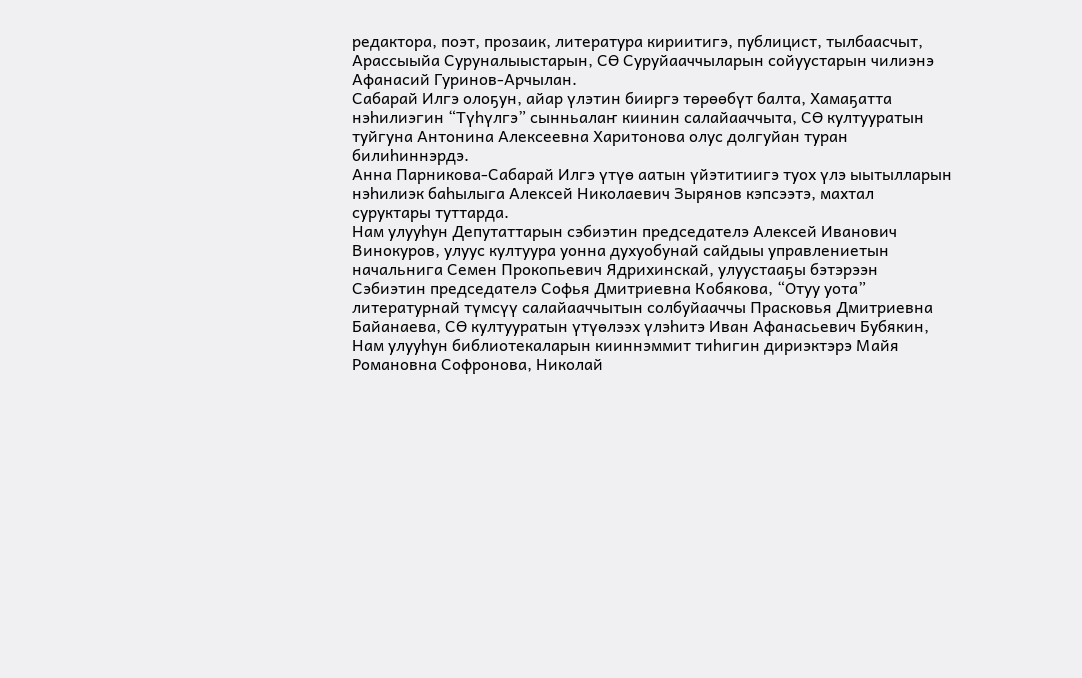редактора, поэт, прозаик, литература кириитигэ, публицист, тылбаасчыт, Арассыыйа Суруналыыстарын, СӨ Суруйааччыларын сойуустарын чилиэнэ Афанасий Гуринов-Арчылан.
Сабарай Илгэ олоҕун, айар үлэтин бииргэ төрөөбүт балта, Хамаҕатта нэһилиэгин “Түһүлгэ” сынньалаҥ киинин салайааччыта, СӨ култууратын туйгуна Антонина Алексеевна Харитонова олус долгуйан туран билиһиннэрдэ.
Анна Парникова-Сабарай Илгэ үтүө аатын үйэтитиигэ туох үлэ ыытылларын нэһилиэк баһылыга Алексей Николаевич Зырянов кэпсээтэ, махтал суруктары туттарда.
Нам улууһун Депутаттарын сэбиэтин председателэ Алексей Иванович Винокуров, улуус култуура уонна духуобунай сайдыы управлениетын начальнига Семен Прокопьевич Ядрихинскай, улуустааҕы бэтэрээн Сэбиэтин председателэ Софья Дмитриевна Кобякова, “Отуу уота” литературнай түмсүү салайааччытын солбуйааччы Прасковья Дмитриевна Байанаева, СӨ култууратын үтүөлээх үлэһитэ Иван Афанасьевич Бубякин, Нам улууһун библиотекаларын кииннэммит тиһигин дириэктэрэ Майя Романовна Софронова, Николай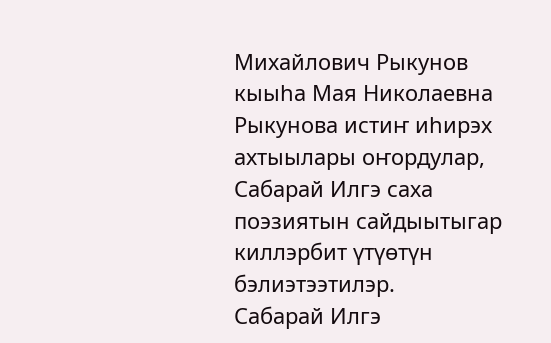Михайлович Рыкунов кыыһа Мая Николаевна Рыкунова истиҥ иһирэх ахтыылары оҥордулар, Сабарай Илгэ саха поэзиятын сайдыытыгар киллэрбит үтүөтүн бэлиэтээтилэр.
Сабарай Илгэ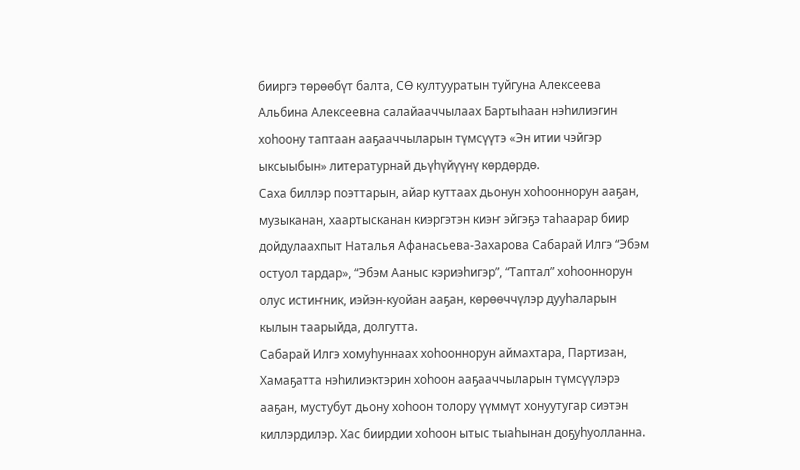бииргэ төрөөбүт балта, СӨ култууратын туйгуна Алексеева Альбина Алексеевна салайааччылаах Бартыһаан нэһилиэгин хоһоону таптаан ааҕааччыларын түмсүүтэ «Эн итии чэйгэр ыксыыбын» литературнай дьүһүйүүнү көрдөрдө.
Саха биллэр поэттарын, айар куттаах дьонун хоһооннорун ааҕан, музыканан, хаартысканан киэргэтэн киэҥ эйгэҕэ таһаарар биир дойдулаахпыт Наталья Афанасьева-Захарова Сабарай Илгэ “Эбэм остуол тардар», “Эбэм Ааныс кэриэһигэр”, “Таптал” хоһооннорун олус истиҥник, иэйэн-куойан ааҕан, көрөөччүлэр дууһаларын кылын таарыйда, долгутта.
Сабарай Илгэ хомуһуннаах хоһооннорун аймахтара, Партизан, Хамаҕатта нэһилиэктэрин хоһоон ааҕааччыларын түмсүүлэрэ ааҕан, мустубут дьону хоһоон толору үүммүт хонуутугар сиэтэн киллэрдилэр. Хас биирдии хоһоон ытыс тыаһынан доҕуһуолланна.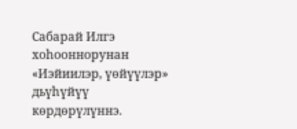Сабарай Илгэ хоһооннорунан «Иэйиилэр, үөйүүлэр» дьүһүйүү көрдөрүлүннэ.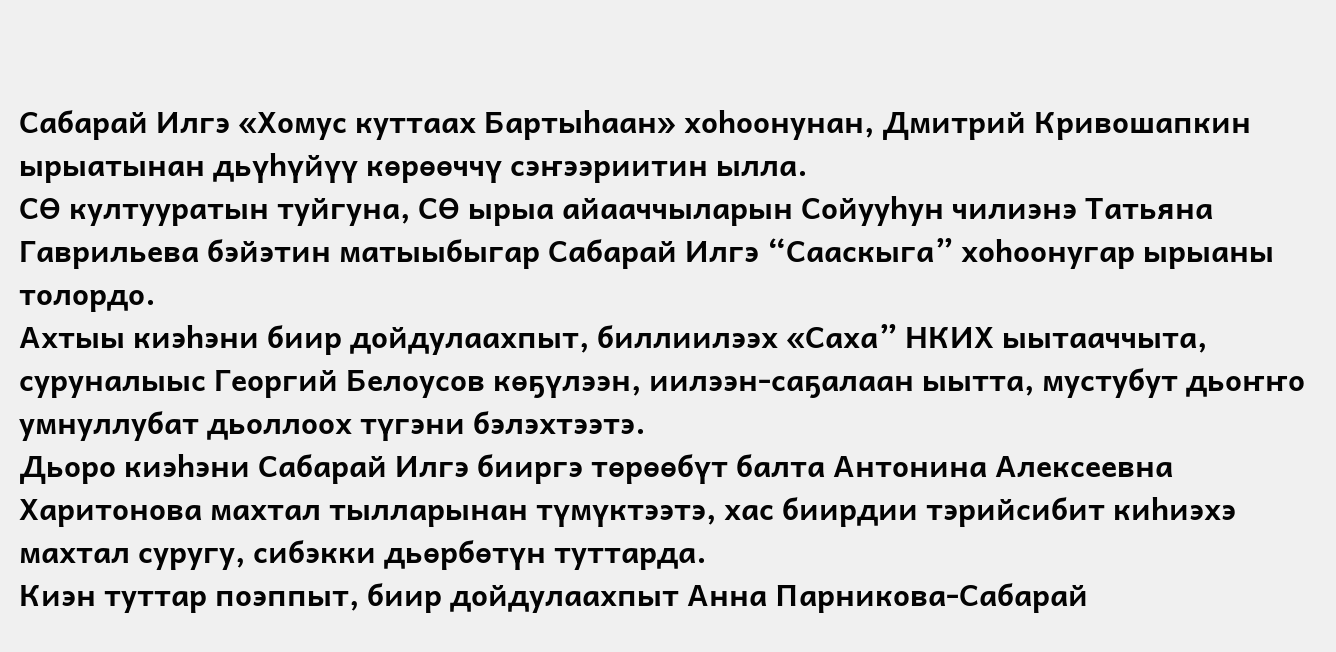Сабарай Илгэ «Хомус куттаах Бартыһаан» хоһоонунан, Дмитрий Кривошапкин ырыатынан дьүһүйүү көрөөччү сэҥээриитин ылла.
СӨ култууратын туйгуна, СӨ ырыа айааччыларын Сойууһун чилиэнэ Татьяна Гаврильева бэйэтин матыыбыгар Сабарай Илгэ “Сааскыга” хоһоонугар ырыаны толордо.
Ахтыы киэһэни биир дойдулаахпыт, биллиилээх «Саха” НКИХ ыытааччыта, суруналыыс Георгий Белоусов көҕүлээн, иилээн-саҕалаан ыытта, мустубут дьоҥҥо умнуллубат дьоллоох түгэни бэлэхтээтэ.
Дьоро киэһэни Сабарай Илгэ бииргэ төрөөбүт балта Антонина Алексеевна Харитонова махтал тылларынан түмүктээтэ, хас биирдии тэрийсибит киһиэхэ махтал суругу, сибэкки дьөрбөтүн туттарда.
Киэн туттар поэппыт, биир дойдулаахпыт Анна Парникова-Сабарай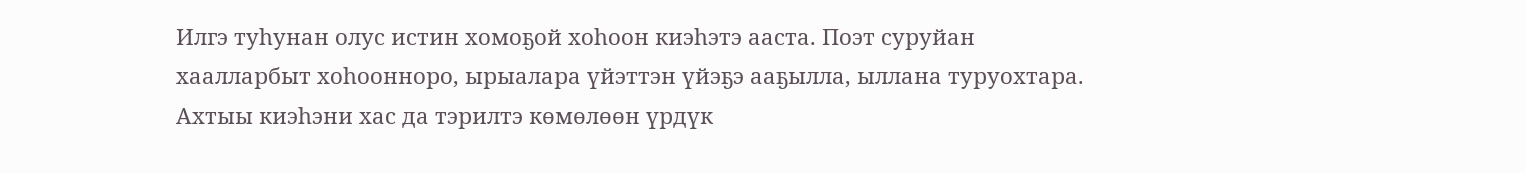Илгэ туһунан олус истин хомоҕой хоһоон киэһэтэ ааста. Поэт суруйан хаалларбыт хоһоонноро, ырыалара үйэттэн үйэҕэ ааҕылла, ыллана туруохтара.
Ахтыы киэһэни хас да тэрилтэ көмөлөөн үрдүк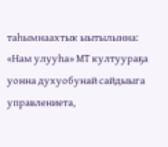таһымнаахтык ыытылынна: «Нам улууһа» МТ култуураҕа уонна духуобунай сайдыыга управлениета,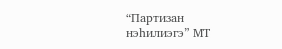“Партизан нэһилиэгэ” МТ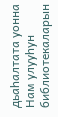дьаһалтата уонна Нам улууһун библиотекаларын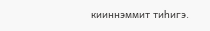кииннэммит тиһигэ.